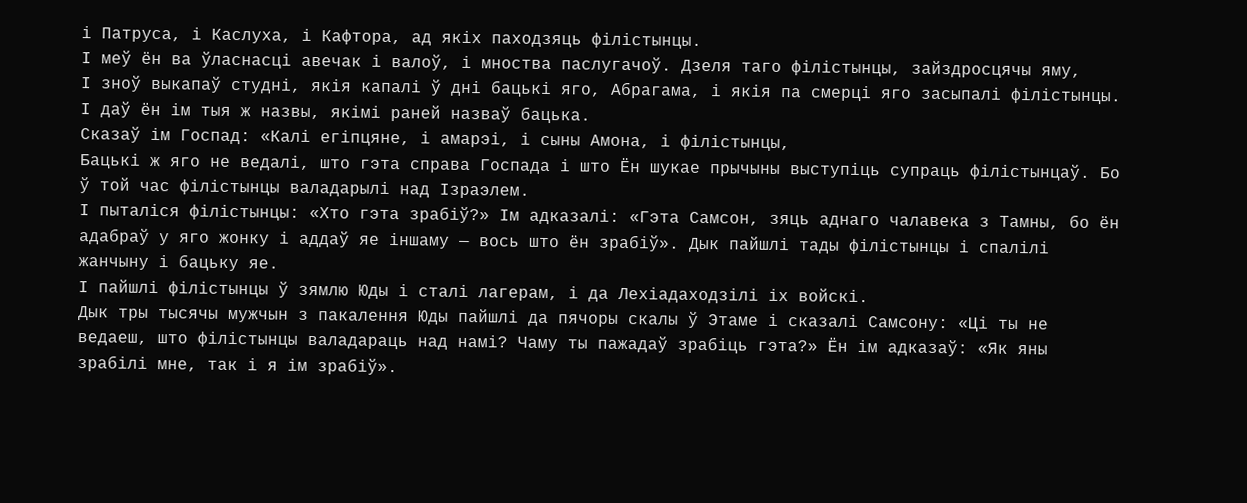і Патруса, і Каслуха, і Кафтора, ад якіх паходзяць філістынцы.
І меў ён ва ўласнасці авечак і валоў, і мноства паслугачоў. Дзеля таго філістынцы, зайздросцячы яму,
І зноў выкапаў студні, якія капалі ў дні бацькі яго, Абрагама, і якія па смерці яго засыпалі філістынцы. І даў ён ім тыя ж назвы, якімі раней назваў бацька.
Сказаў ім Госпад: «Калі егіпцяне, і амарэі, і сыны Амона, і філістынцы,
Бацькі ж яго не ведалі, што гэта справа Госпада і што Ён шукае прычыны выступіць супраць філістынцаў. Бо ў той час філістынцы валадарылі над Ізраэлем.
І пыталіся філістынцы: «Хто гэта зрабіў?» Ім адказалі: «Гэта Самсон, зяць аднаго чалавека з Тамны, бо ён адабраў у яго жонку і аддаў яе іншаму — вось што ён зрабіў». Дык пайшлі тады філістынцы і спалілі жанчыну і бацьку яе.
І пайшлі філістынцы ў зямлю Юды і сталі лагерам, і да Лехіaдаходзілі іх войскі.
Дык тры тысячы мужчын з пакалення Юды пайшлі да пячоры скалы ў Этаме і сказалі Самсону: «Ці ты не ведаеш, што філістынцы валадараць над намі? Чаму ты пажадаў зрабіць гэта?» Ён ім адказаў: «Як яны зрабілі мне, так і я ім зрабіў».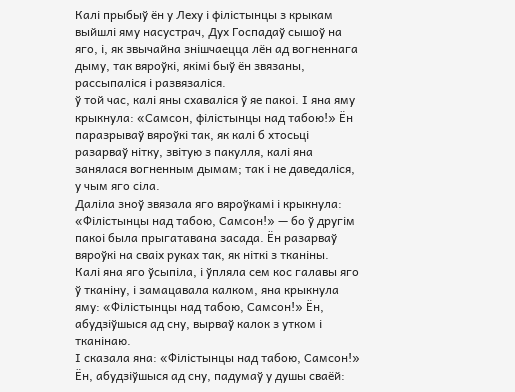Калі прыбыў ён у Леху і філістынцы з крыкам выйшлі яму насустрач, Дух Госпадаў сышоў на яго, і, як звычайна знішчаецца лён ад вогненнага дыму, так вяроўкі, якімі быў ён звязаны, рассыпаліся і развязаліся.
ў той час, калі яны схаваліся ў яе пакоі. І яна яму крыкнула: «Самсон, філістынцы над табою!» Ён паразрываў вяроўкі так, як калі б хтосьці разарваў нітку, звітую з пакулля, калі яна занялася вогненным дымам; так і не даведаліся, у чым яго сіла.
Даліла зноў звязала яго вяроўкамі і крыкнула: «Філістынцы над табою, Самсон!» — бо ў другім пакоі была прыгатавана засада. Ён разарваў вяроўкі на сваіх руках так, як ніткі з тканіны.
Калі яна яго ўсыпіла, і ўпляла сем кос галавы яго ў тканіну, і замацавала калком, яна крыкнула яму: «Філістынцы над табою, Самсон!» Ён, абудзіўшыся ад сну, вырваў калок з утком і тканінаю.
І сказала яна: «Філістынцы над табою, Самсон!» Ён, абудзіўшыся ад сну, падумаў у душы сваёй: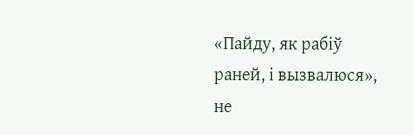«Пайду, як рабіў раней, і вызвалюся», не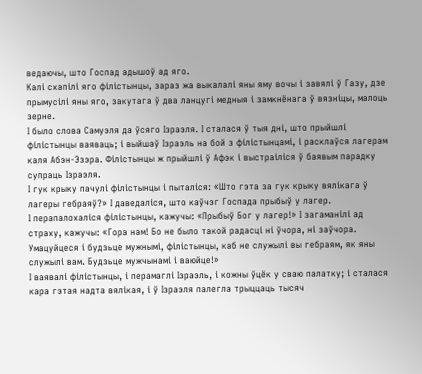ведаючы, што Госпад адышоў ад яго.
Калі схапілі яго філістынцы, зараз жа выкалалі яны яму вочы і завялі ў Газу, дзе прымусілі яны яго, закутага ў два ланцугі медныя і замкнёнага ў вязніцы, малоць зерне.
І было слова Самуэля да ўсяго Ізраэля. І сталася ў тыя дні, што прыйшлі філістынцы ваяваць; і выйшаў Ізраэль на бой з філістынцамі, і расклаўся лагерам каля Абэн-Эзэра. Філістынцы ж прыйшлі ў Афэк і выстраіліся ў баявым парадку супраць Ізраэля.
І гук крыку пачулі філістынцы і пыталіся: «Што гэта за гук крыку вялікага ў лагеры гебраяў?» І даведаліся, што каўчэг Госпада прыбыў у лагер.
І перапалохаліся філістынцы, кажучы: «Прыбыў Бог у лагер!» І загаманілі ад страху, кажучы: «Гора нам! Бо не было такой радасці ні ўчора, ні заўчора.
Умацуйцеся і будзьце мужнымі, філістынцы, каб не служылі вы гебраям, як яны служылі вам. Будзьце мужчынамі і ваюйце!»
І ваявалі філістынцы, і перамаглі Ізраэль, і кожны ўцёк у сваю палатку; і сталася кара гэтая надта вялікая, і ў Ізраэля палегла трыццаць тысяч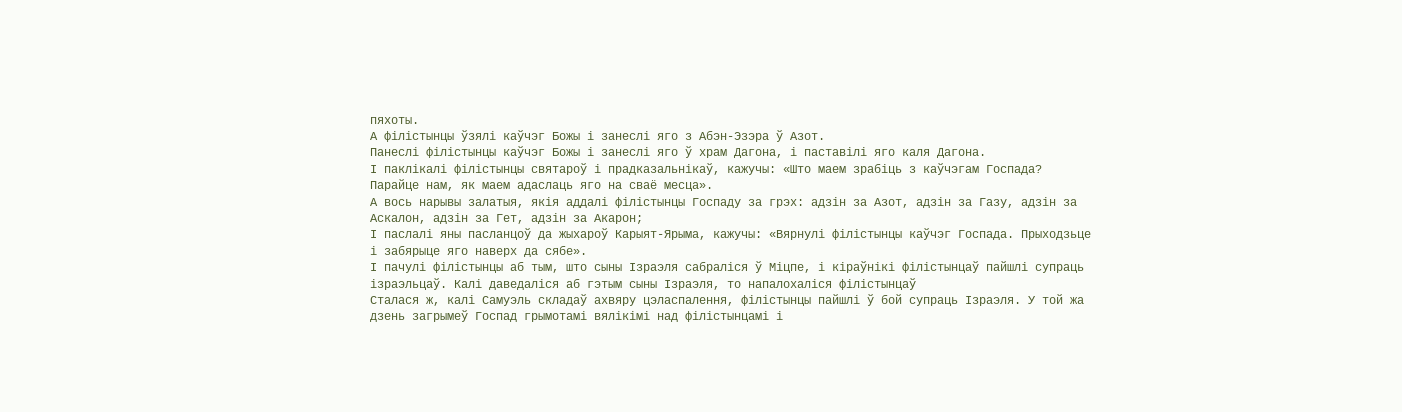пяхоты.
А філістынцы ўзялі каўчэг Божы і занеслі яго з Абэн-Эзэра ў Азот.
Панеслі філістынцы каўчэг Божы і занеслі яго ў храм Дагона, і паставілі яго каля Дагона.
І паклікалі філістынцы святароў і прадказальнікаў, кажучы: «Што маем зрабіць з каўчэгам Госпада? Парайце нам, як маем адаслаць яго на сваё месца».
А вось нарывы залатыя, якія аддалі філістынцы Госпаду за грэх: адзін за Азот, адзін за Газу, адзін за Аскалон, адзін за Гет, адзін за Акарон;
І паслалі яны пасланцоў да жыхароў Карыят-Ярыма, кажучы: «Вярнулі філістынцы каўчэг Госпада. Прыходзьце і забярыце яго наверх да сябе».
І пачулі філістынцы аб тым, што сыны Ізраэля сабраліся ў Міцпе, і кіраўнікі філістынцаў пайшлі супраць ізраэльцаў. Калі даведаліся аб гэтым сыны Ізраэля, то напалохаліся філістынцаў
Сталася ж, калі Самуэль складаў ахвяру цэласпалення, філістынцы пайшлі ў бой супраць Ізраэля. У той жа дзень загрымеў Госпад грымотамі вялікімі над філістынцамі і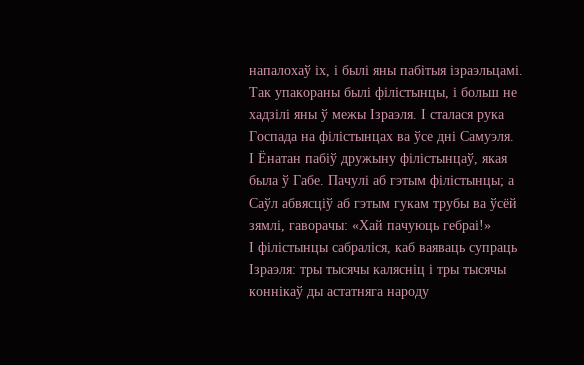напалохаў іх, і былі яны пабітыя ізраэльцамі.
Так упакораны былі філістынцы, і больш не хадзілі яны ў межы Ізраэля. І сталася рука Госпада на філістынцах ва ўсе дні Самуэля.
І Ёнатан пабіў дружыну філістынцаў, якая была ў Габе. Пачулі аб гэтым філістынцы; а Саўл абвясціў аб гэтым гукам трубы ва ўсёй зямлі, гаворачы: «Хай пачуюць гебраі!»
І філістынцы сабраліся, каб ваяваць супраць Ізраэля: тры тысячы калясніц і тры тысячы коннікаў ды астатняга народу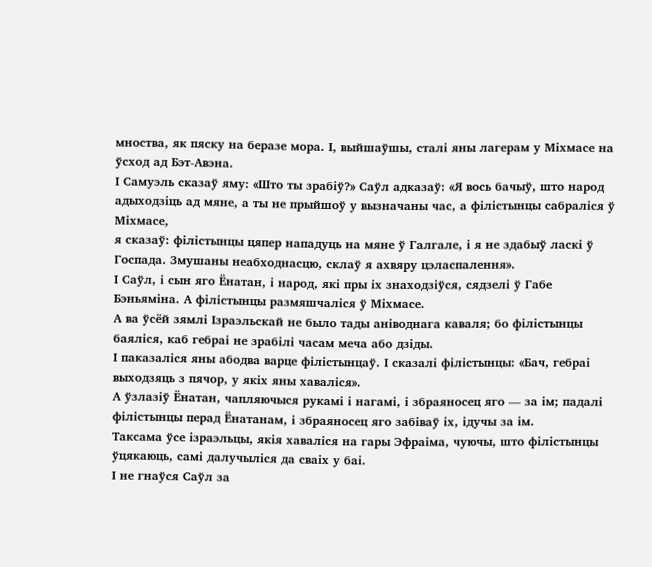мноства, як пяску на беразе мора. І, выйшаўшы, сталі яны лагерам у Міхмасе на ўсход ад Бэт-Авэна.
І Самуэль сказаў яму: «Што ты зрабіў?» Саўл адказаў: «Я вось бачыў, што народ адыходзіць ад мяне, а ты не прыйшоў у вызначаны час, а філістынцы сабраліся ў Міхмасе,
я сказаў: філістынцы цяпер нападуць на мяне ў Галгале, і я не здабыў ласкі ў Госпада. Змушаны неабходнасцю, склаў я ахвяру цэласпалення».
І Саўл, і сын яго Ёнатан, і народ, які пры іх знаходзіўся, сядзелі ў Габе Бэньяміна. А філістынцы размяшчаліся ў Міхмасе.
А ва ўсёй зямлі Ізраэльскай не было тады аніводнага каваля; бо філістынцы баяліся, каб гебраі не зрабілі часам меча або дзіды.
І паказаліся яны абодва варце філістынцаў. І сказалі філістынцы: «Бач, гебраі выходзяць з пячор, у якіх яны хаваліся».
А ўзлазіў Ёнатан, чапляючыся рукамі і нагамі, і збраяносец яго — за ім; падалі філістынцы перад Ёнатанам, і збраяносец яго забіваў іх, ідучы за ім.
Таксама ўсе ізраэльцы, якія хаваліся на гары Эфраіма, чуючы, што філістынцы ўцякаюць, самі далучыліся да сваіх у баі.
І не гнаўся Саўл за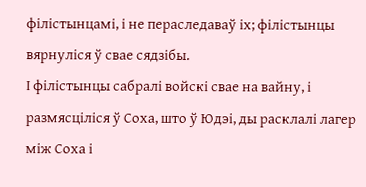філістынцамі, і не пераследаваў іх; філістынцы вярнуліся ў свае сядзібы.
І філістынцы сабралі войскі свае на вайну, і размясціліся ў Соха, што ў Юдэі, ды расклалі лагер між Соха і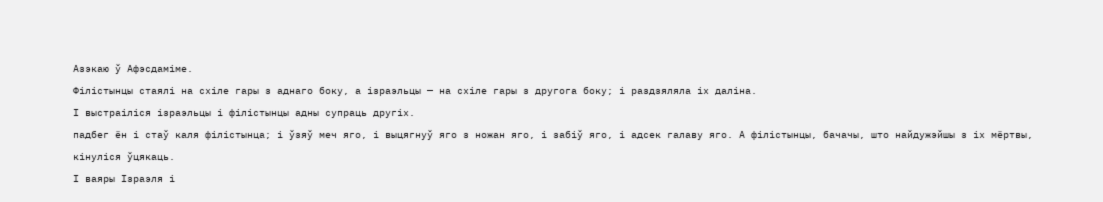Азэкаю ў Афэсдаміме.
Філістынцы стаялі на схіле гары з аднаго боку, а ізраэльцы — на схіле гары з другога боку; і раздзяляла іх даліна.
І выстраіліся ізраэльцы і філістынцы адны супраць другіх.
падбег ён і стаў каля філістынца; і ўзяў меч яго, і выцягнуў яго з ножан яго, і забіў яго, і адсек галаву яго. А філістынцы, бачачы, што найдужэйшы з іх мёртвы, кінуліся ўцякаць.
І ваяры Ізраэля і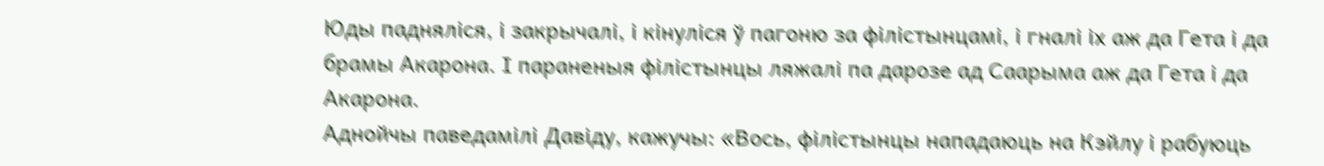Юды падняліся, і закрычалі, і кінуліся ў пагоню за філістынцамі, і гналі іх аж да Гета і да брамы Акарона. І параненыя філістынцы ляжалі па дарозе ад Саарыма аж да Гета і да Акарона.
Аднойчы паведамілі Давіду, кажучы: «Вось, філістынцы нападаюць на Кэйлу і рабуюць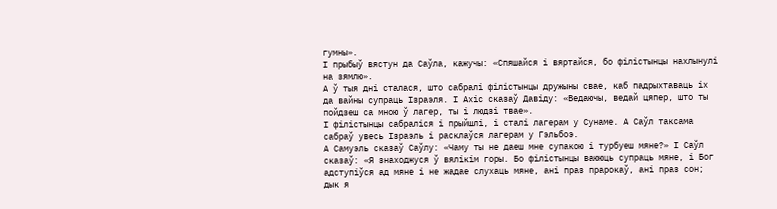гумны».
І прыбыў вястун да Саўла, кажучы: «Спяшайся і вяртайся, бо філістынцы нахлынулі на зямлю».
А ў тыя дні сталася, што сабралі філістынцы дружыны свае, каб падрыхтаваць іх да вайны супраць Ізраэля. І Ахіс сказаў Давіду: «Ведаючы, ведай цяпер, што ты пойдзеш са мною ў лагер, ты і людзі твае».
І філістынцы сабраліся і прыйшлі, і сталі лагерам у Сунаме. А Саўл таксама сабраў увесь Ізраэль і расклаўся лагерам у Гэльбоэ.
А Самуэль сказаў Саўлу: «Чаму ты не даеш мне супакою і турбуеш мяне?» І Саўл сказаў: «Я знаходжуся ў вялікім горы. Бо філістынцы ваююць супраць мяне, і Бог адступіўся ад мяне і не жадае слухаць мяне, ані праз прарокаў, ані праз сон; дык я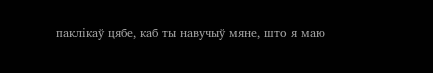паклікаў цябе, каб ты навучыў мяне, што я маю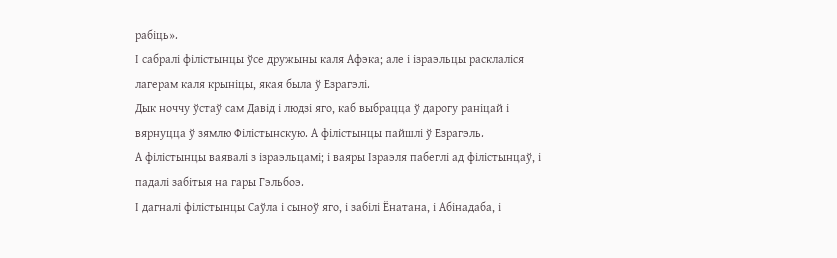рабіць».
І сабралі філістынцы ўсе дружыны каля Афэка; але і ізраэльцы расклаліся лагерам каля крыніцы, якая была ў Езрагэлі.
Дык ноччу ўстаў сам Давід і людзі яго, каб выбрацца ў дарогу раніцай і вярнуцца ў зямлю Філістынскую. А філістынцы пайшлі ў Езрагэль.
А філістынцы ваявалі з ізраэльцамі; і ваяры Ізраэля пабеглі ад філістынцаў, і падалі забітыя на гары Гэльбоэ.
І дагналі філістынцы Саўла і сыноў яго, і забілі Ёнатана, і Абінадаба, і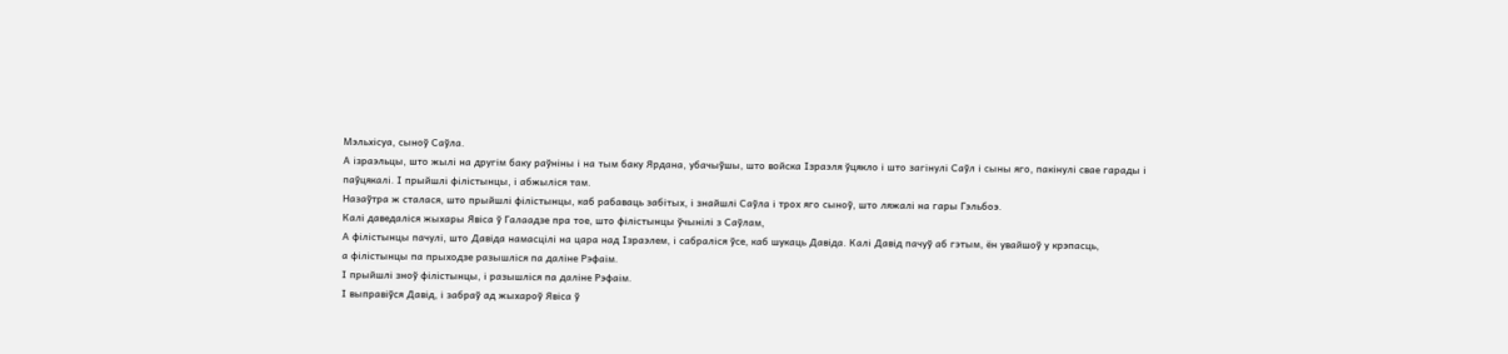Мэльхісуа, сыноў Саўла.
А ізраэльцы, што жылі на другім баку раўніны і на тым баку Ярдана, убачыўшы, што войска Ізраэля ўцякло і што загінулі Саўл і сыны яго, пакінулі свае гарады і паўцякалі. І прыйшлі філістынцы, і абжыліся там.
Назаўтра ж сталася, што прыйшлі філістынцы, каб рабаваць забітых, і знайшлі Саўла і трох яго сыноў, што ляжалі на гары Гэльбоэ.
Калі даведаліся жыхары Явіса ў Галаадзе пра тое, што філістынцы ўчынілі з Саўлам,
А філістынцы пачулі, што Давіда намасцілі на цара над Ізраэлем, і сабраліся ўсе, каб шукаць Давіда. Калі Давід пачуў аб гэтым, ён увайшоў у крэпасць,
а філістынцы па прыходзе разышліся па даліне Рэфаім.
І прыйшлі зноў філістынцы, і разышліся па даліне Рэфаім.
І выправіўся Давід, і забраў ад жыхароў Явіса ў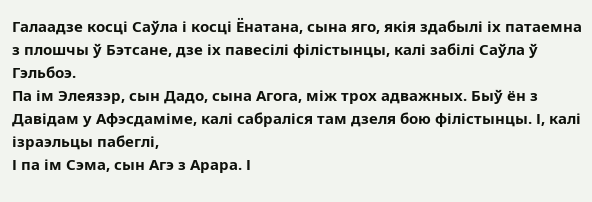Галаадзе косці Саўла і косці Ёнатана, сына яго, якія здабылі іх патаемна з плошчы ў Бэтсане, дзе іх павесілі філістынцы, калі забілі Саўла ў Гэльбоэ.
Па ім Элеязэр, сын Дадо, сына Агога, між трох адважных. Быў ён з Давідам у Афэсдаміме, калі сабраліся там дзеля бою філістынцы. І, калі ізраэльцы пабеглі,
І па ім Сэма, сын Агэ з Арара. І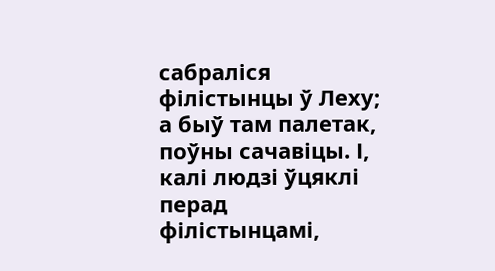сабраліся філістынцы ў Леху; а быў там палетак, поўны сачавіцы. І, калі людзі ўцяклі перад філістынцамі,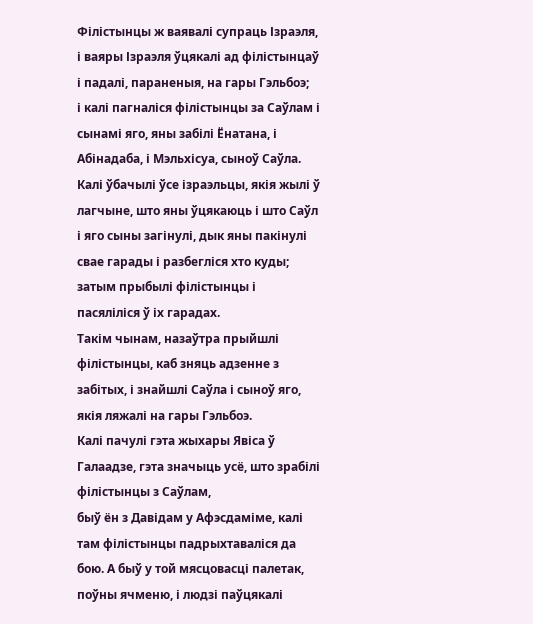Філістынцы ж ваявалі супраць Ізраэля, і ваяры Ізраэля ўцякалі ад філістынцаў і падалі, параненыя, на гары Гэльбоэ;
і калі пагналіся філістынцы за Саўлам і сынамі яго, яны забілі Ёнатана, і Абінадаба, і Мэльхісуа, сыноў Саўла.
Калі ўбачылі ўсе ізраэльцы, якія жылі ў лагчыне, што яны ўцякаюць і што Саўл і яго сыны загінулі, дык яны пакінулі свае гарады і разбегліся хто куды; затым прыбылі філістынцы і пасяліліся ў іх гарадах.
Такім чынам, назаўтра прыйшлі філістынцы, каб зняць адзенне з забітых, і знайшлі Саўла і сыноў яго, якія ляжалі на гары Гэльбоэ.
Калі пачулі гэта жыхары Явіса ў Галаадзе, гэта значыць усё, што зрабілі філістынцы з Саўлам,
быў ён з Давідам у Афэсдаміме, калі там філістынцы падрыхтаваліся да бою. А быў у той мясцовасці палетак, поўны ячменю, і людзі паўцякалі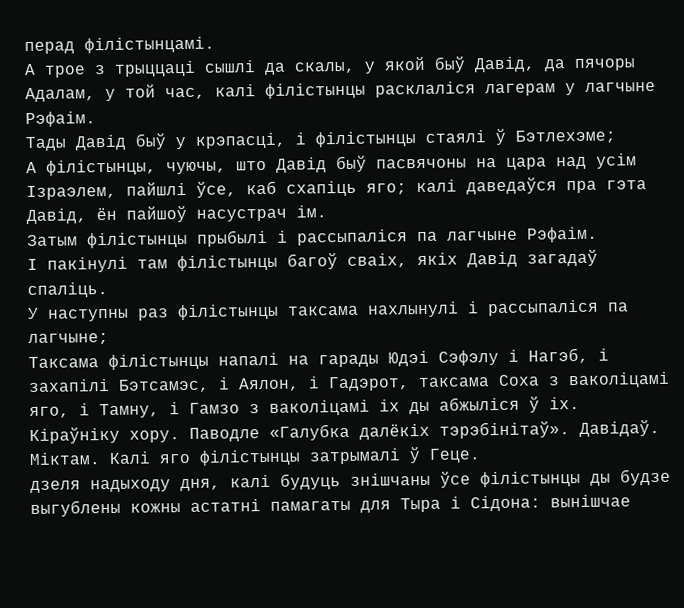перад філістынцамі.
А трое з трыццаці сышлі да скалы, у якой быў Давід, да пячоры Адалам, у той час, калі філістынцы расклаліся лагерам у лагчыне Рэфаім.
Тады Давід быў у крэпасці, і філістынцы стаялі ў Бэтлехэме;
А філістынцы, чуючы, што Давід быў пасвячоны на цара над усім Ізраэлем, пайшлі ўсе, каб схапіць яго; калі даведаўся пра гэта Давід, ён пайшоў насустрач ім.
Затым філістынцы прыбылі і рассыпаліся па лагчыне Рэфаім.
І пакінулі там філістынцы багоў сваіх, якіх Давід загадаў спаліць.
У наступны раз філістынцы таксама нахлынулі і рассыпаліся па лагчыне;
Таксама філістынцы напалі на гарады Юдэі Сэфэлу і Нагэб, і захапілі Бэтсамэс, і Аялон, і Гадэрот, таксама Соха з ваколіцамі яго, і Тамну, і Гамзо з ваколіцамі іх ды абжыліся ў іх.
Кіраўніку хору. Паводле «Галубка далёкіх тэрэбінітаў». Давідаў. Міктам. Калі яго філістынцы затрымалі ў Геце.
дзеля надыходу дня, калі будуць знішчаны ўсе філістынцы ды будзе выгублены кожны астатні памагаты для Тыра і Сідона: вынішчае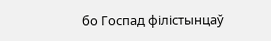бо Госпад філістынцаў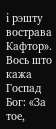і рэшту вострава Кафтор».
Вось што кажа Госпад Бог: «За тое,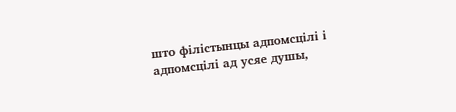што філістынцы адпомсцілі і адпомсцілі ад усяе душы,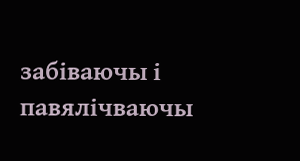забіваючы і павялічваючы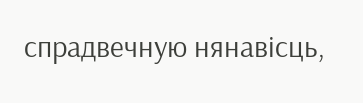спрадвечную нянавісць,